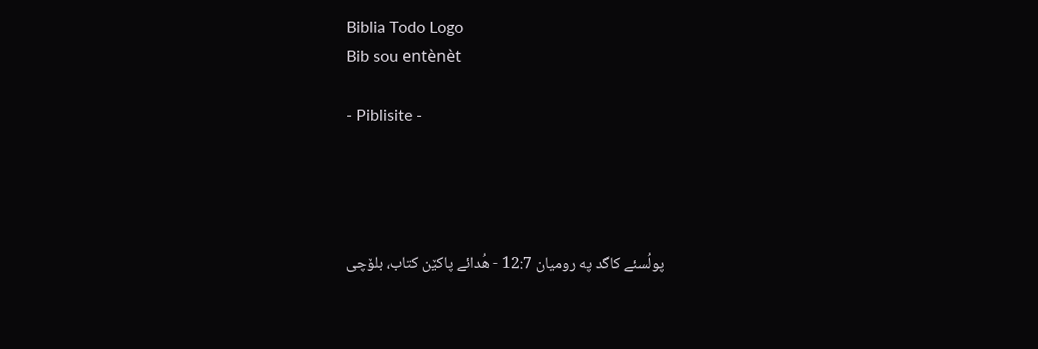Biblia Todo Logo
Bib sou entènèt

- Piblisite -




پولُسئے کاگد په رومیان 12:7 - هُدائے پاکێن کتاب، بلۆچی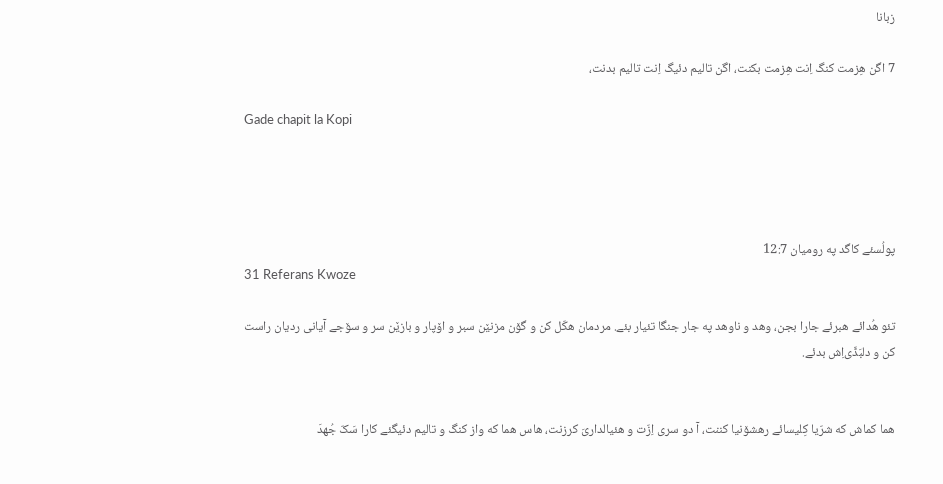زبانا

7 اگن هِزمت کنگ اِنت هِزمت بکنت، اگن تالیم دئیگ اِنت تالیم بدنت،

Gade chapit la Kopi




پولُسئے کاگد په رومیان 12:7
31 Referans Kwoze

تئو هُدائے هبرئے جارا بجن، وهد و ناوهد په جار جنگا تئیار بئے. مردمان هکّل کن و گۆن مزنێن سبر و اۆپار و بازێن سر و سۆجے آیانی ردیان راست کن و دلبَڈّی‌اِش بدئے.


هما کماش که شرّیا کِلیسائے رهشۆنیا کننت، آ دو سری اِزّت و هئیالداریَ کرزنت، هاس هما که واز کنگ و تالیم دئیگئے کارا سَکّ جُهدَ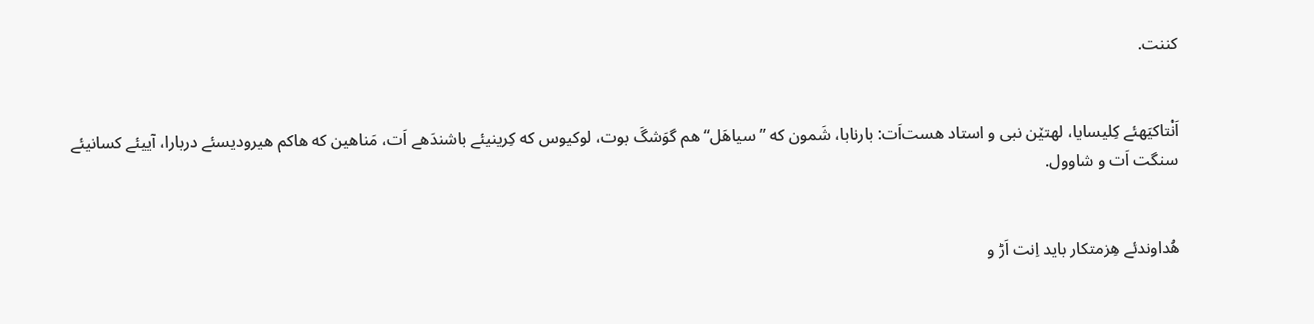کننت.


اَنْتاکیَهئے کِلیسایا، لهتێن نبی و استاد هست‌اَت: بارنابا، شَمون که ”سیاهَل“ هم گوَشگَ بوت، لوکیوس که کِرینیئے باشندَهے اَت، مَناهین که هاکم هیرودیسئے دربارا، آییئے کسانیئے سنگت اَت و شاوول.


هُداوندئے هِزمتکار باید اِنت اَڑ و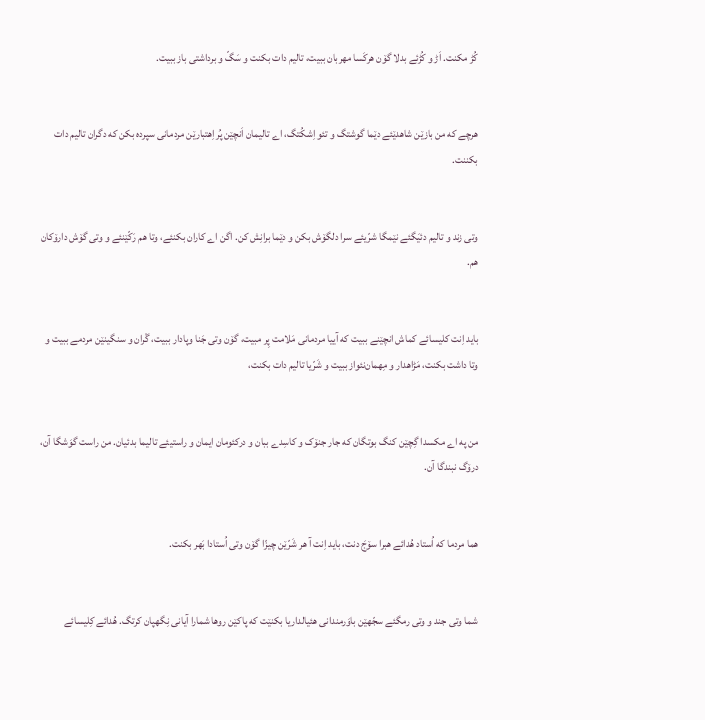کُڑ مکنت. اَڑ و کُڑئے بدلا گۆن هرکَسا مهربان ببیت، تالیم دات بکنت و سَگّ و برداشتی باز ببیت.


هرچے که من بازێن شاهدێئے دێما گوشتگ و تئو اِشکُتگ، اے تالیمان اَنچێن پُراِهتبارێن مردمانی سپرده بکن که دگران تالیم دات بکننت.


وتی زند و تالیم دئیَگئے نێمگا شرّیئے سرا دلگۆش بکن و دێما برانِش کن. اگن اے کاران بکنئے، وتا هم رَکّێنئے و وتی گۆش دارۆکان هم.


باید اِنت کلیسائے کماش انچێنے ببیت که آییا مردمانی مَلامت پِر مبیت، گۆن وتی جَنا وپادار ببیت، گْران و سنگینێن مردمے ببیت و وتا داشت بکنت، مَڑاهدار و مِهمان‌نئواز ببیت و شَرّیا تالیم دات بکنت،


من په اے مکسدا گِچێن کنگ بوتگان که جار جنۆک و کاسِدے ببان و درکئومان ایمان و راستیئے تالیما بدئیان. من راست گوَشگا آن، درۆگ نبندگا آن.


هما مردما که اُستاد هُدائے هبرا سۆجَ دنت، باید اِنت آ هر شَرّێن چیزّا گۆن وتی اُستادا بَهر بکنت.


شما وتی جند و وتی رمگئے سجّهێن باوَرمندانی هئیالداریا بکنێت که پاکێن روها شمارا آیانی نِگهپان کرتگ. هُدائے کِلیسائے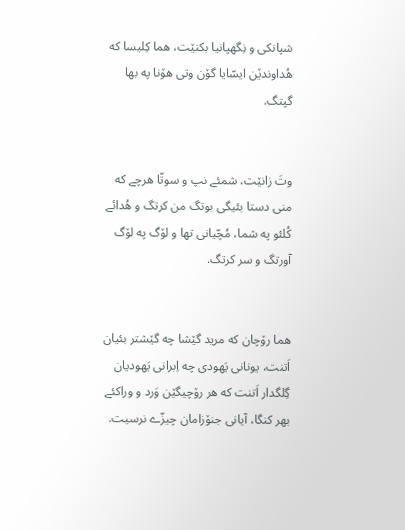شپانکی و نِگهپانیا بکنێت، هما کِلیسا که هُداوندێن ایسّایا گۆن وتی هۆنا په بها گپتگ.


وتَ زانێت، شمئے نپ و سوتّا هرچے که منی دستا بئیگی بوتگ من کرتگ و هُدائے کُلئو په شما، مُچّیانی تها و لۆگ په لۆگ آورتگ و سر کرتگ.


هما رۆچان که مرید گێشا چه گێشتر بئیان اَتنت، یونانی یَهودی چه اِبرانی یَهودیان گِلگدار اَتنت که هر رۆچیگێن وَرد و وراکئے بهر کنگا، آیانی جنۆزامان چیزّے نرسیت.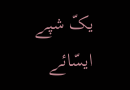یکّ شپے ایسّائے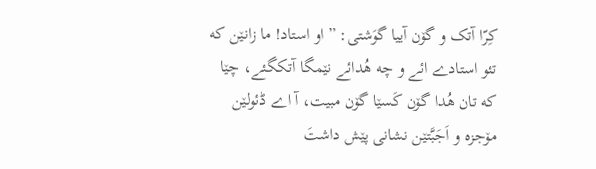کِرّا آتک و گۆن آییا گوَشتی: ”او استاد! ما زانێن که تئو استادے ائے و چه هُدائے نێمگا آتکگئے، چێا که تان هُدا گۆن کَسێا گۆن مبیت، آ اے ڈئولێن مۆجزه و اَجَبَّتێن نشانی پێش داشتَ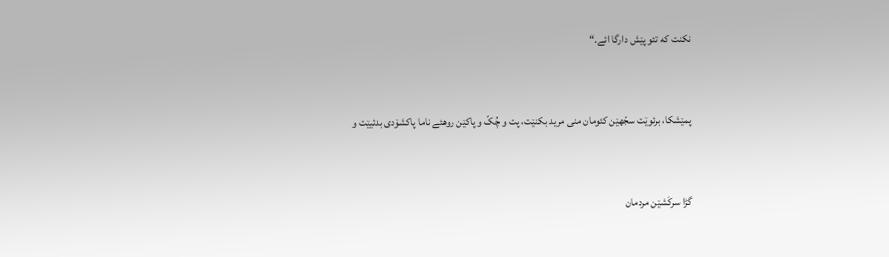نکنت که تئو پێش دارگا ائے.“


پمێشکا، برئوێت سجّهێن کئومان منی مرید بکنێت، پت و چُکّ و پاکێن روهئے ناما پاکشۆدی بدئیێت و


گڑا سرکَشێن مردمان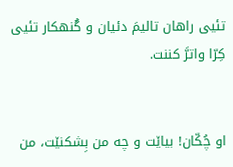تئیی راهان تالیمَ دئیان و گُنهکار تئیی کِرّا واترَّ کننت.


او چُکّان! بیاێت و چه من بِشکنێت، من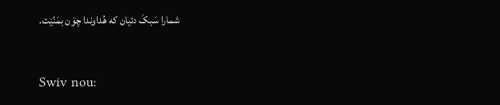شمارا سَبکَ دئیان که هُداوندا چۆن بمَنّێت.


Swiv nou: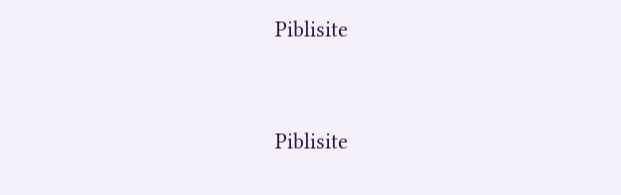Piblisite


Piblisite